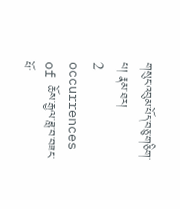གསུང་འབུམ་པོད་བཅུ་གཅིག་པ། རྣམ་ཐར།
2 occurrences of ཆོས་རྒྱལ་ཟླ་བ་བཟང་པོ་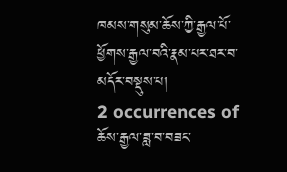ཁམས་གསུམ་ཆོས་ཀྱི་རྒྱལ་པོ་ཕྱོགས་རྒྱལ་བའི་རྣམ་པར་ཐར་བ་མདོར་བསྡུས་པ།
2 occurrences of ཆོས་རྒྱལ་ཟླ་བ་བཟང་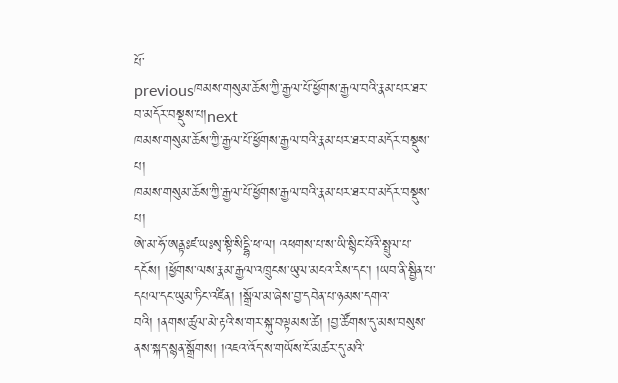པོ་
previousཁམས་གསུམ་ཆོས་ཀྱི་རྒྱལ་པོ་ཕྱོགས་རྒྱལ་བའི་རྣམ་པར་ཐར་བ་མདོར་བསྡུས་པ།next
ཁམས་གསུམ་ཆོས་ཀྱི་རྒྱལ་པོ་ཕྱོགས་རྒྱལ་བའི་རྣམ་པར་ཐར་བ་མདོར་བསྡུས་པ།
ཁམས་གསུམ་ཆོས་ཀྱི་རྒྱལ་པོ་ཕྱོགས་རྒྱལ་བའི་རྣམ་པར་ཐར་བ་མདོར་བསྡུས་པ།
ཨེ་མ་ཧོ་ཨནྟཿཛ་ཡཿསྭ་སྟི་སིདྡྷི་ཕ་ལ། འཕགས་པ་ས་ཡི་སྙིང་པོའི་སྤྲུལ་པ་དངོས། །ཕྱོགས་ལས་རྣམ་རྒྱལ་འཁྲུངས་ཡུལ་མངའ་རིས་དང་། །ཡབ་ནི་སྦྱིན་པ་དཔལ་དང་ཡུམ་ཏིང་འཛིན། །སྒྲོལ་མ་ཞེས་བྱ་དབེན་པ་ཉམས་དགའ་བའི། །ནགས་ཚུལ་མེ་རྟའི་ས་གར་སྐུ་བལྟམས་ཚེ། །བྱ་ཚོགས་དུ་མས་བསུས་ནས་སྐད་སྙན་སྒྲོགས། །འཇའ་འོད་ས་གཡོས་ངོ་མཚར་དུ་མའི་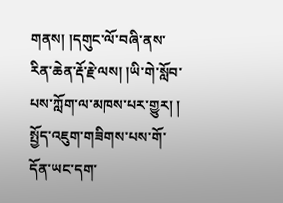གནས། །དགུང་ལོ་བཞི་ནས་རིན་ཆེན་རྡོ་རྗེ་ལས། །ཡི་གེ་སློབ་པས་ཀློག་ལ་མཁས་པར་གྱུར། ། སྤྱོད་འཇུག་གཟིགས་པས་གོ་དོན་ཡང་དག་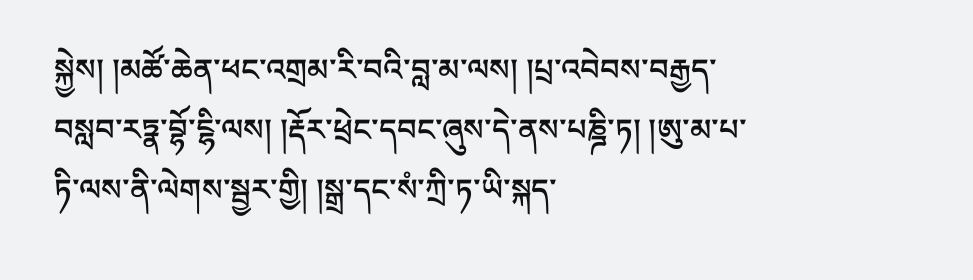སྐྱེས། །མཚོ་ཆེན་ཕང་འགྲམ་རི་བའི་བླ་མ་ལས། །པྲ་འབེབས་བརྒྱད་བསླབ་རཏྣ་བྷོ་ངྷི་ལས། །རྡོར་ཕྲེང་དབང་ཞུས་དེ་ནས་པཎྜི་ཏ། །ཨུ་མ་པ་ཏི་ལས་ནི་ལེགས་སྦྱར་གྱི། །སྒྲ་དང་སཾ་ཀྲི་ཏ་ཡི་སྐད་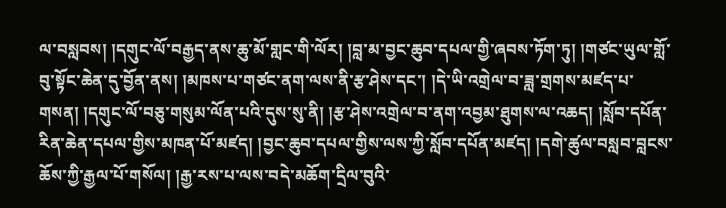ལ་བསླབས། །དགུང་ལོ་བརྒྱད་ནས་ཆུ་མོ་གླང་གི་ལོར། །བླ་མ་བྱང་ཆུབ་དཔལ་གྱི་ཞབས་ཏོག་ཏུ། །གཙང་ཡུལ་གློ་བུ་སྟོང་ཆེན་དུ་བྱོན་ནས། །མཁས་པ་གཙང་ནག་ལས་ནི་རྩ་ཤེས་དང་། །དེ་ཡི་འགྲེལ་བ་ཟླ་གྲགས་མཛད་པ་གསན། །དགུང་ལོ་བཅུ་གསུམ་ལོན་པའི་དུས་སུ་ནི། །རྩ་ཤེས་འགྲེལ་བ་ནག་འབྱམ་ཐུགས་ལ་འཆད། །སློབ་དཔོན་རིན་ཆེན་དཔལ་གྱིས་མཁན་པོ་མཛད། །བྱང་ཆུབ་དཔལ་གྱིས་ལས་ཀྱི་སློབ་དཔོན་མཛད། །དགེ་ཚུལ་བསླབ་བླངས་ཆོས་ཀྱི་རྒྱལ་པོ་གསོལ། །རྒྱ་རས་པ་ལས་བདེ་མཆོག་དྲིལ་བུའི་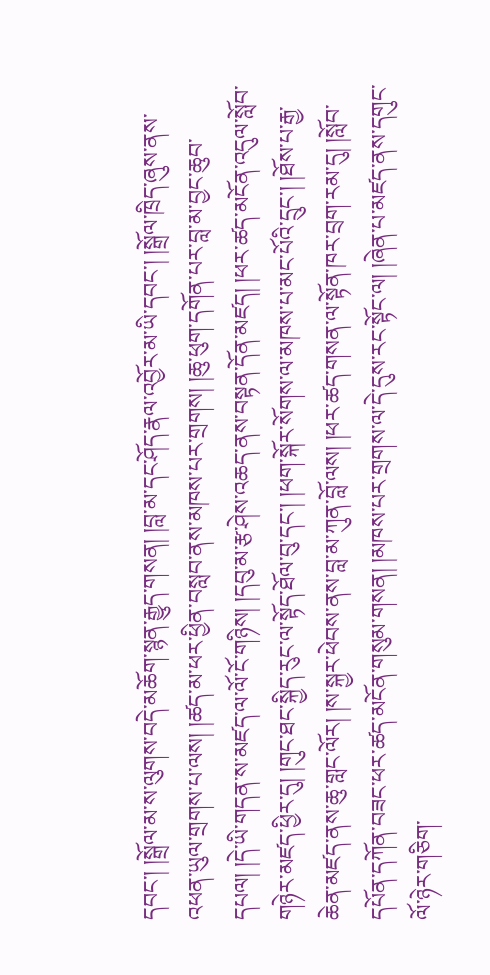དབང་། །སྒྲོལ་མ་ས་ལུགས་བདེ་མཆོག་སྙན་རྒྱུད་གསན། །བླ་མ་དང་ཤོད་རྣལ་འབྱོར་མ་ཡི་དབང་། །སྒྲོལ་ཁྲིད་ཞུས་ནས་འཕན་ཡུལ་གྲགས་པ་ལས། །ཚད་མ་ཕར་ཕྱིན་བསླབ་ནས་མཁས་པར་གྲགས། །ཆུ་ཕུག་དགོན་པར་བླ་མ་བྱང་ཆུབ་དཔལ། །དེ་ཡི་གདན་ས་མཛད་ལ་ལོ་ངོ་གཉིས། །དབུ་མ་རྩ་ཤེས་འཆད་ནས་བསྟན་དོན་མཛད། །ཕར་ཚད་མངོན་འདུལ་སློབ་གཉེར་མཛད་ཕྱིར་དུ། །གུང་ཐང་སྐྱིད་རུང་ལ་སྟོད་ཐོལ་བུ་དང་། །ཕག་སྐོར་སོགས་ལ་མཁས་པ་མང་པོའི་དྲུང་། །ཐོས་པ་རྒྱ་ཆེན་མཛད་ནས་ཆུ་གླང་ལོར། །ས་སྐྱར་ཕེབས་ནས་བླ་མ་ཀུན་བློ་ལས། །ཕར་ཚད་གསན་ལ་སྟོན་ཁར་བྲག་རམ་དུ། །སློབ་དཔོན་དཀོན་བཟང་ཕར་ཚད་མངོན་གསུམ་གསན། །མཁས་པར་གྲགས་ལ་དེ་དུས་རང་སྟོང་ལ། །ཞེན་པ་མཛད་ནས་དགུང་ལོ་ཉེར་གཅིག་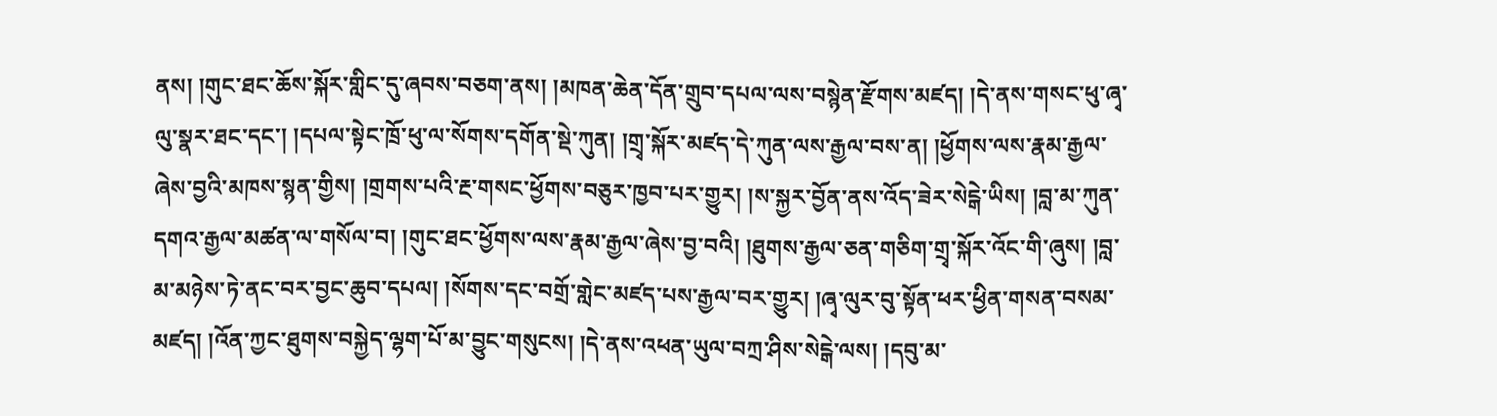ནས། །གུང་ཐང་ཆོས་སྐོར་གླིང་དུ་ཞབས་བཅག་ནས། །མཁན་ཆེན་དོན་གྲུབ་དཔལ་ལས་བསྙེན་རྫོགས་མཛད། །དེ་ནས་གསང་ཕུ་ཞྭ་ལུ་སྣར་ཐང་དང་། །དཔལ་སྟེང་ཁྲོ་ཕུ་ལ་སོགས་དགོན་སྡེ་ཀུན། །གྲྭ་སྐོར་མཛད་དེ་ཀུན་ལས་རྒྱལ་བས་ན། །ཕྱོགས་ལས་རྣམ་རྒྱལ་ཞེས་བྱའི་མཁས་སྙན་གྱིས། །གྲགས་པའི་རྔ་གསང་ཕྱོགས་བཅུར་ཁྱབ་པར་གྱུར། །ས་སྐྱར་བྱོན་ནས་འོད་ཟེར་སེངྒེ་ཡིས། །བླ་མ་ཀུན་དགའ་རྒྱལ་མཚན་ལ་གསོལ་བ། །གུང་ཐང་ཕྱོགས་ལས་རྣམ་རྒྱལ་ཞེས་བྱ་བའི། །ཐུགས་རྒྱལ་ཅན་གཅིག་གྲྭ་སྐོར་འོང་གི་ཞུས། །བླ་མ་མཉེས་ཏེ་ནང་བར་བྱང་ཆུབ་དཔལ། །སོགས་དང་བགྲོ་གླེང་མཛད་པས་རྒྱལ་བར་གྱུར། །ཞྭ་ལུར་བུ་སྟོན་ཕར་ཕྱིན་གསན་བསམ་མཛད། །འོན་ཀྱང་ཐུགས་བསྐྱེད་ལྷག་པོ་མ་བྱུང་གསུངས། །དེ་ནས་འཕན་ཡུལ་བཀྲ་ཤིས་སེངྒེ་ལས། །དབུ་མ་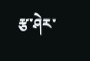རྩ་ཤེར་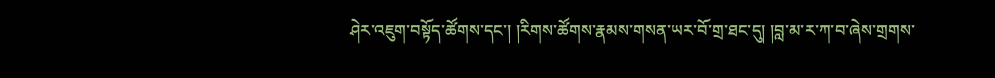ཤེར་འཇུག་བསྟོད་ཚོགས་དང་། །རིགས་ཚོགས་རྣམས་གསན་ཡར་བོ་གྲ་ཐང་དུ། །བླ་མ་ར་ཀ་བ་ཞེས་གྲགས་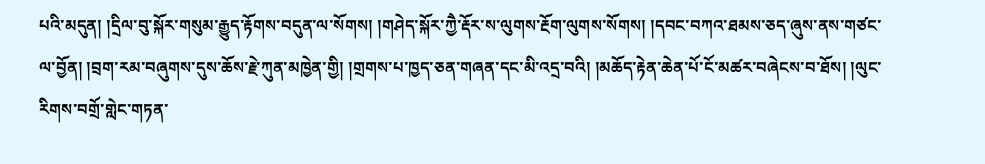པའི་མདུན། །དྲིལ་བུ་སྐོར་གསུམ་རྒྱུད་རྟོགས་བདུན་ལ་སོགས། །གཤེད་སྐོར་ཀྱཻ་རྡོར་ས་ལུགས་རྔོག་ལུགས་སོགས། །དབང་བཀའ་ཐམས་ཅད་ཞུས་ནས་གཙང་ལ་བྱོན། །བྲག་རམ་བཞུགས་དུས་ཆོས་རྗེ་ཀུན་མཁྱེན་གྱི། །གྲགས་པ་ཁྱད་ཅན་གཞན་དང་མི་འདྲ་བའི། །མཆོད་རྟེན་ཆེན་པོ་ངོ་མཚར་བཞེངས་བ་ཐོས། །ལུང་རིགས་བགྲོ་གླེང་གཏན་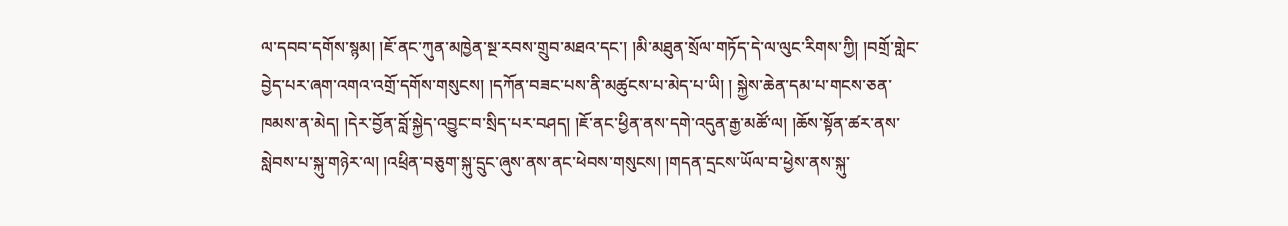ལ་དབབ་དགོས་སྙམ། །ཇོ་ནང་ཀུན་མཁྱེན་སྔ་རབས་གྲུབ་མཐའ་དང་། །མི་མཐུན་སྲོལ་གཏོད་དེ་ལ་ལུང་རིགས་ཀྱི། །བགྲོ་གླེང་བྱེད་པར་ཞག་འགའ་འགྲོ་དགོས་གསུངས། །དཀོན་བཟང་པས་ནི་མཚུངས་པ་མེད་པ་ཡི། ། སྐྱེས་ཆེན་དམ་པ་གངས་ཅན་ཁམས་ན་མེད། །དེར་བྱོན་བློ་སྐྱེད་འབྱུང་བ་སྲིད་པར་བཤད། །ཇོ་ནང་ཕྱིན་ནས་དགེ་འདུན་རྒྱ་མཚོ་ལ། །ཆོས་སྟོན་ཚར་ནས་སླེབས་པ་སྐུ་གཉེར་ལ། །འཕྲིན་བཅུག་སྐུ་དྲུང་ཞུས་ནས་ནང་ཕེབས་གསུངས། །གདན་དྲངས་ཡོལ་བ་ཕྱེས་ནས་སྐུ་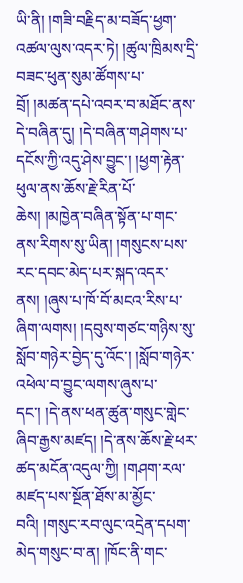ཡི་ནི། །གཟི་བརྗིད་མ་བཟོད་ཕྱག་འཚལ་ལུས་འདར་ཏེ། །ཚུལ་ཁྲིམས་དྲི་བཟང་ཕུན་སུམ་ཚོགས་པ་བྲོ། །མཚན་དཔེ་འབར་བ་མཐོང་ནས་དེ་བཞིན་དུ། །དེ་བཞིན་གཤེགས་པ་དངོས་ཀྱི་འདུ་ཤེས་བྱུང་། །ཕྱག་རྟེན་ཕུལ་ནས་ཆོས་རྗེ་རིན་པོ་ཆེས། །མཁྱེན་བཞིན་སྟོན་པ་གང་ནས་རིགས་སུ་ཡིན། །གསུངས་པས་རང་དབང་མེད་པར་སྐད་འདར་ནས། །ཞུས་པ་ཁོ་བོ་མངའ་རིས་པ་ཞིག་ལགས། །དབུས་གཙང་གཉིས་སུ་སློབ་གཉེར་བྱེད་དུ་འོང་། །སློབ་གཉེར་འཕེལ་བ་བྱུང་ལགས་ཞུས་པ་དང་། །དེ་ནས་ཕན་ཚུན་གསུང་གླེང་ཞིབ་རྒྱས་མཛད། །དེ་ནས་ཆོས་རྗེ་ཕར་ཚད་མངོན་འདུལ་ཀྱི། །གཤག་རལ་མཛད་པས་སྔོན་ཐོས་མ་མྱོང་བའི། །གསུང་རབ་ལུང་འདྲེན་དཔག་མེད་གསུང་བ་ན། །ཁོང་ནི་གང་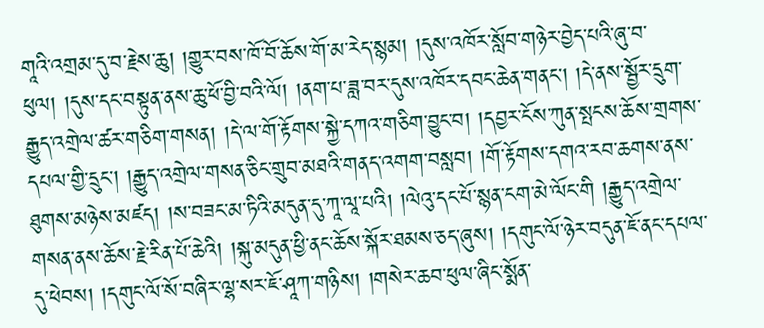གཱའི་འགྲམ་དུ་བ་རྗེས་ཆུ། །གྱུར་བས་ཁོ་བོ་ཆོས་གོ་མ་རེད་སྙམ། །དུས་འཁོར་སློབ་གཉེར་བྱེད་པའི་ཞུ་བ་ཕུལ། །དུས་དང་བསྟུན་ནས་ཆུ་ཕོ་བྱི་བའི་ལོ། །ནག་པ་ཟླ་བར་དུས་འཁོར་དབང་ཆེན་གནང་། །དེ་ནས་སྦྱོར་དྲུག་རྒྱུད་འགྲེལ་ཚར་གཅིག་གསན། །དེ་ལ་གོ་རྟོགས་སྐྱེ་དཀའ་གཅིག་བྱུང་བ། །དབྱར་ངོས་ཀུན་སྤངས་ཆོས་གྲགས་དཔལ་གྱི་དྲུང་། །རྒྱུད་འགྲེལ་གསན་ཅིང་གྲུབ་མཐའི་གནད་འགག་བསླབ། །གོ་རྟོགས་དགའ་རབ་ཆགས་ནས་ཐུགས་མཉེས་མཛད། །ས་བཟང་མ་ཏིའི་མདུན་དུ་ཀཱ་ལཱ་པའི། །ལེའུ་དང་པོ་སྙན་ངག་མེ་ལོང་གི །རྒྱུད་འགྲེལ་གསན་ནས་ཆོས་རྗེ་རིན་པོ་ཆེའི། །སྐུ་མདུན་ཕྱི་ནང་ཆོས་སྐོར་ཐམས་ཅད་ཞུས། །དགུང་ལོ་ཉེར་བདུན་ཇོ་ནང་དཔལ་དུ་ཕེབས། །དགུང་ལོ་སོ་བཞིར་ལྷ་སར་ཇོ་ཤཱཀ་གཉིས། །གསེར་ཆབ་ཕུལ་ཞིང་སྨོན་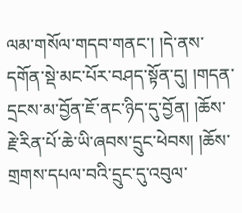ལམ་གསོལ་གདབ་གནང་། །དེ་ནས་དགོན་སྡེ་མང་པོར་བཤད་སྟོན་དུ། །གདན་དྲངས་མ་བྱོན་ཇོ་ནང་ཉིད་དུ་བྱོན། །ཆོས་རྗེ་རིན་པོ་ཆེ་ཡི་ཞབས་དྲུང་ཕེབས། །ཆོས་གྲགས་དཔལ་བའི་དྲུང་དུ་འབུལ་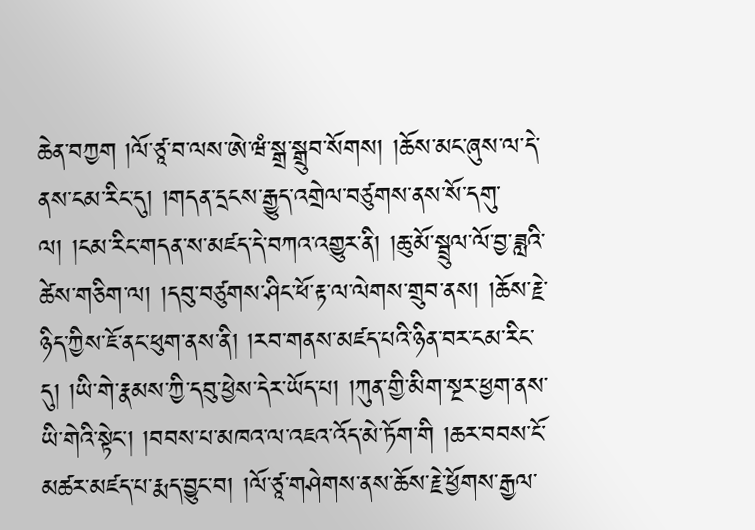ཆེན་བཀྱག །ལོ་ཙཱ་བ་ལས་ཨེ་ཝཾ་སྒྲ་སྒྲུབ་སོགས། །ཆོས་མང་ཞུས་ལ་དེ་ནས་ངམ་རིང་དུ། །གདན་དྲངས་རྒྱུད་འགྲེལ་བཙུགས་ནས་སོ་དགུ་ལ། །ངམ་རིང་གདན་ས་མཛད་དེ་བཀའ་འགྱུར་ནི། །ཆུ་མོ་སྦྲུལ་ལོ་བྱ་ཟླའི་ཚེས་གཅིག་ལ། །དབུ་བཙུགས་ཤིང་ཕོ་རྟ་ལ་ལེགས་གྲུབ་ནས། །ཆོས་རྗེ་ཉིད་ཀྱིས་ཇོ་ནང་ཕུག་ནས་ནི། །རབ་གནས་མཛད་པའི་ཉིན་བར་ངམ་རིང་དུ། །ཡི་གེ་རྣམས་ཀྱི་དབུ་ཕྱེས་དེར་ཡོད་པ། །ཀུན་གྱི་མིག་སྔར་ཕྱག་ནས་ཡི་གེའི་སྟེང་། །བབས་པ་མཁའ་ལ་འཇའ་འོད་མེ་ཏོག་གི །ཆར་བབས་ངོ་མཚར་མཛད་པ་རྨད་བྱུང་བ། །ལོ་ཙཱ་གཤེགས་ནས་ཆོས་རྗེ་ཕྱོགས་རྒྱལ་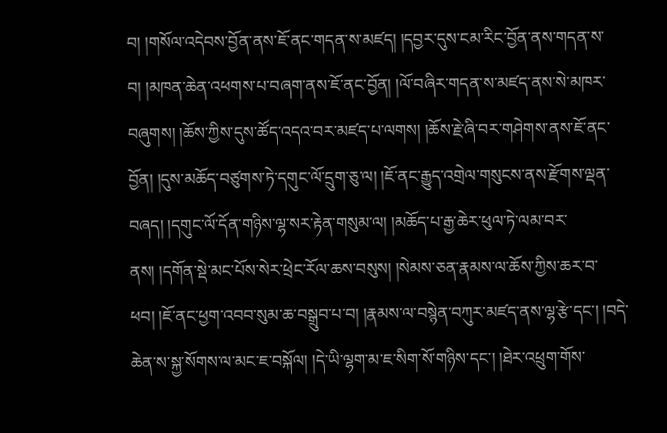བ། །གསོལ་འདེབས་བྱོན་ནས་ཇོ་ནང་གདན་ས་མཛད། །དབྱར་དུས་ངམ་རིང་བྱོན་ནས་གདན་ས་བ། །མཁན་ཆེན་འཕགས་པ་བཞག་ནས་ཇོ་ནང་བྱོན། །ལོ་བཞིར་གདན་ས་མཛད་ནས་སེ་མཁར་བཞུགས། །ཆོས་ཀྱིས་དུས་ཚོད་འདའ་བར་མཛད་པ་ལགས། །ཆོས་རྗེ་ཞི་བར་གཤེགས་ནས་ཇོ་ནང་བྱོན། །དུས་མཆོད་བཙུགས་ཏེ་དགུང་ལོ་དྲུག་ཅུ་ལ། །ཇོ་ནང་རྒྱུད་འགྲེལ་གསུངས་ནས་རྫོགས་ལྡན་བཞད། །དགུང་ལོ་དོན་གཉིས་ལྷ་སར་རྟེན་གསུམ་ལ། །མཆོད་པ་རྒྱ་ཆེར་ཕུལ་ཏེ་ལམ་བར་ནས། །དགོན་སྡེ་མང་པོས་སེར་ཕྲེང་རོལ་ཆས་བསུས། །སེམས་ཅན་རྣམས་ལ་ཆོས་ཀྱིས་ཆར་བ་ཕབ། །ཇོ་ནང་ཕྱག་འབབ་སུམ་ཆ་བསྒྲུབ་པ་བ། །རྣམས་ལ་བསྙེན་བཀུར་མཛད་ནས་ལྷ་རྩེ་དང་། །བདེ་ཆེན་ས་སྐྱ་སོགས་ལ་མང་ཇ་བསྐོལ། །དེ་ཡི་ལྷག་མ་ཇ་སིག་སོ་གཉིས་དང་། །ཐེར་འཕྲུག་གོས་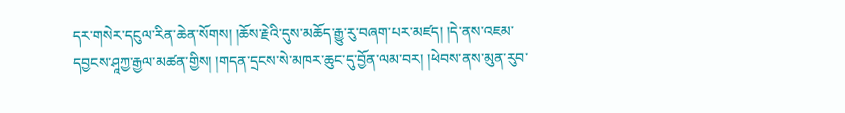དར་གསེར་དངུལ་རིན་ཆེན་སོགས། །ཆོས་རྗེའི་དུས་མཆོད་རྒྱུ་རུ་བཞག་པར་མཛད། །དེ་ནས་འཇམ་དབྱངས་ཤཱཀྱ་རྒྱལ་མཚན་གྱིས། །གདན་དྲངས་སེ་མཁར་ཆུང་དུ་བྱོན་ལམ་བར། །ཕེབས་ནས་མུན་རུབ་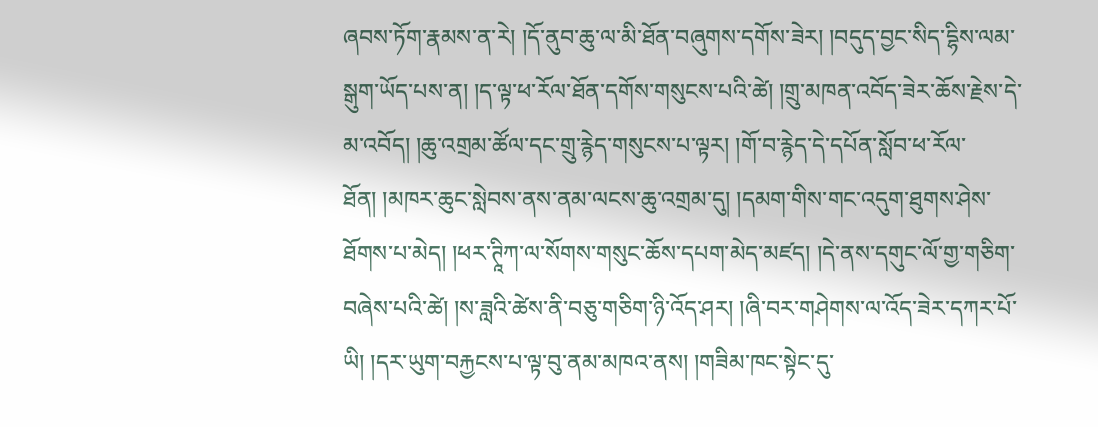ཞབས་ཏོག་རྣམས་ན་རེ། །དོ་ནུབ་ཆུ་ལ་མི་ཐོན་བཞུགས་དགོས་ཟེར། །བདུད་བྱང་སིད་དྷིས་ལམ་སྒུག་ཡོད་པས་ན། །ད་ལྟ་ཕ་རོལ་ཐོན་དགོས་གསུངས་པའི་ཚེ། །གྲུ་མཁན་འབོད་ཟེར་ཆོས་རྗེས་དེ་མ་འབོད། །ཆུ་འགྲམ་ཚོལ་དང་གྲུ་རྙེད་གསུངས་པ་ལྟར། །གོ་བ་རྙེད་དེ་དཔོན་སློབ་ཕ་རོལ་ཐོན། །མཁར་ཆུང་སླེབས་ནས་ནམ་ལངས་ཆུ་འགྲམ་དུ། །དམག་གིས་གང་འདུག་ཐུགས་ཤེས་ཐོགས་པ་མེད། །ཕར་ཊཱིཀ་ལ་སོགས་གསུང་ཆོས་དཔག་མེད་མཛད། །དེ་ནས་དགུང་ལོ་གྱ་གཅིག་བཞེས་པའི་ཚེ། །ས་ཟླའི་ཚེས་ནི་བཅུ་གཅིག་ཉི་འོད་ཤར། །ཞི་བར་གཤེགས་ལ་འོད་ཟེར་དཀར་པོ་ཡི། །དར་ཡུག་བརྐྱངས་པ་ལྟ་བུ་ནམ་མཁའ་ནས། །གཟིམ་ཁང་སྟེང་དུ་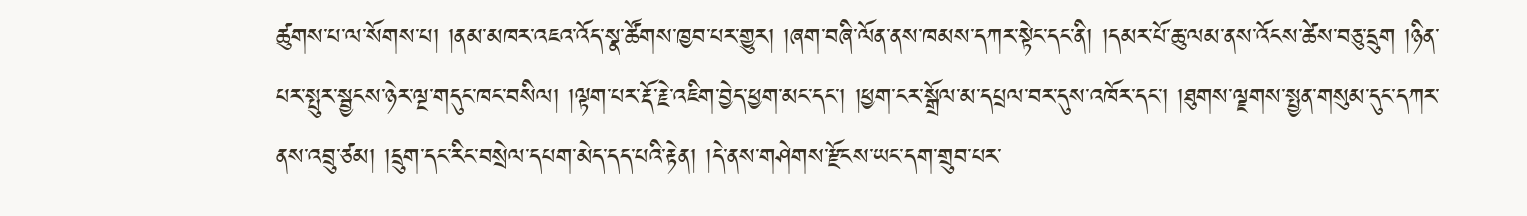ཚུགས་པ་ལ་སོགས་པ། །ནམ་མཁར་འཇའ་འོད་སྣ་ཚོགས་ཁྱབ་པར་གྱུར། །ཞག་བཞི་ལོན་ནས་ཁམས་དཀར་སྟེང་དང་ནི། །དམར་པོ་ཆུ་ལམ་ནས་འོངས་ཚེས་བཅུ་དྲུག །ཉིན་པར་སྤུར་སྦྱངས་ཉེར་ལྔ་གདུང་ཁང་བསིལ། །ལྟག་པར་རྡོ་རྗེ་འཇིག་བྱེད་ཕྱག་མང་དང་། །ཕྱག་ངར་སྒྲོལ་མ་དཔྲལ་བར་དུས་འཁོར་དང་། །ཐུགས་ལྗགས་སྤྱན་གསུམ་དུང་དཀར་ནས་འབྲུ་ཙམ། །དྲུག་དང་རིང་བསྲེལ་དཔག་མེད་དད་པའི་རྟེན། །དེ་ནས་གཤེགས་རྫོངས་ཡང་དག་གྲུབ་པར་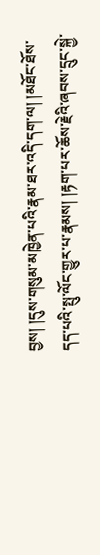བྱས། །དུས་གསུམ་མཁྱེན་པའི་རྣམ་ཐར་འདི་དག་ལ། །མཐོང་ཐོས་དད་པའི་སྤུ་ལོང་གྱུར་པ་རྣམས། །རྟག་པར་ཆོས་རྗེའི་ཞབས་དྲུང་སྐྱེ་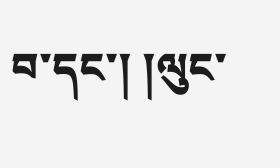བ་དང་། །ལུང་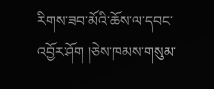རིགས་ཟབ་མོའི་ཆོས་ལ་དབང་འབྱོར་ཤོག །ཅེས་ཁམས་གསུམ་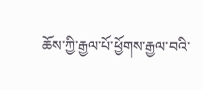ཆོས་ཀྱི་རྒྱལ་པོ་ཕྱོགས་རྒྱལ་བའི་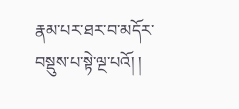རྣམ་པར་ཐར་བ་མདོར་བསྡུས་པ་སྟེ་ལྔ་པའོ། །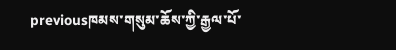previousཁམས་གསུམ་ཆོས་ཀྱི་རྒྱལ་པོ་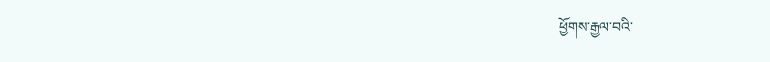ཕྱོགས་རྒྱལ་བའི་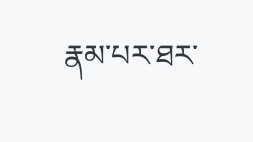རྣམ་པར་ཐར་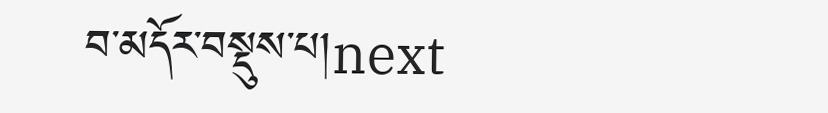བ་མདོར་བསྡུས་པ།next